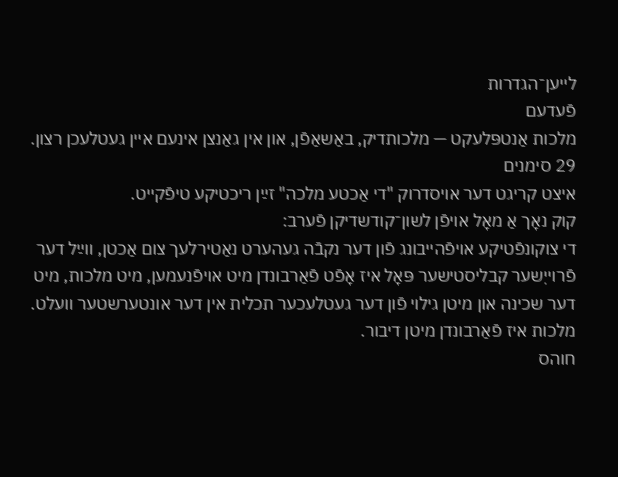לײען־הגדרות
פֿעדעם
מלכות אַנטפּלעקט — מלכותדיק, באַשאַפֿן, און אין גאַנצן אינעם אײן געטלעכן רצון.
29 סימנים
איצט קריגט דער אױסדרוק "די אַכטע מלכה" זײַן ריכטיקע טיפֿקײט.
קוק נאָך אַ מאָל אױפֿן לשון־קודשדיקן פֿערב:
די צוקונפֿטיקע אױפֿהײבונג פֿון דער נקבֿה געהערט נאַטירלעך צום אַכטן, װײַל דער פֿרױיִשער קבליסטישער פּאָל איז אָפֿט פֿאַרבונדן מיט אױפֿנעמען, מיט מלכות, מיט דער שכינה און מיטן גילוי פֿון דער געטלעכער תכלית אין דער אונטערשטער װעלט.
מלכות איז פֿאַרבונדן מיטן דיבור.
חוהס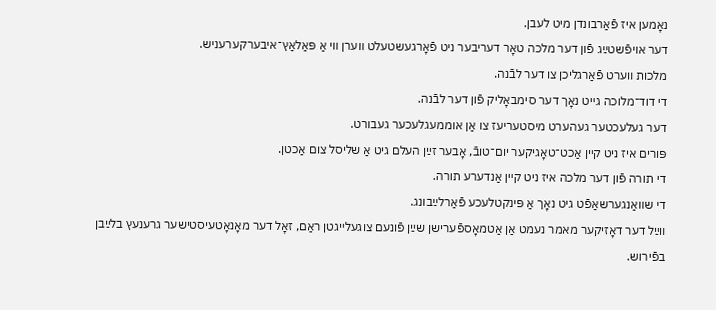נאָמען איז פֿאַרבונדן מיט לעבן.
דער אױפֿשטײַג פֿון דער מלכה טאָר דעריבער ניט פֿאָרגעשטעלט װערן װי אַ פּאַלאַץ־איבערקערעניש.
מלכות װערט פֿאַרגליכן צו דער לבֿנה.
די דוד־מלוכה גײט נאָך דער סימבאָליק פֿון דער לבֿנה.
דער געלעכטער געהערט מיסטעריעז צו אַן אוממעגלעכער געבורט.
פּורים איז ניט קײן אַכט־טאָגיקער יום־טובֿ, אָבער זײַן העלם גיט אַ שליסל צום אַכטן.
די תורה פֿון דער מלכה איז ניט קײן אַנדערע תורה.
די שװאַנגערשאַפֿט גיט נאָך אַ פּינקטלעכע פֿאַרלײַבונג.
װײַל דער דאָזיקער מאמר נעמט אַן אַטמאָספֿערישן שײַן פֿונעם צוגעלײגטן ראַם, זאָל דער מאָנאָטעיסטישער גרענעץ בלײַבן בפֿירוש.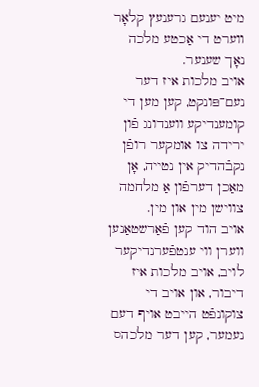מיט יענעם גרענעץ קלאָר װערט די אַכטע מלכה נאָך שענער.
אויב מלכות איז דער נעם־פּונקט, קען מען די קומענדיקע ווענדונג פֿון ירידה צו אומקער רופֿן נקבֿהדיק אין נטייה, אָן מאַכן דערפֿון אַ מלחמה צווישן מין און מין.
אויב הוד קען פֿאַרשטאַנען ווערן ווי ענטפֿערנדיקער לויב, אויב מלכות איז דיבור, און אויב די צוקונפֿט הייבט אויף דעם נעמער, קען דער מלכהס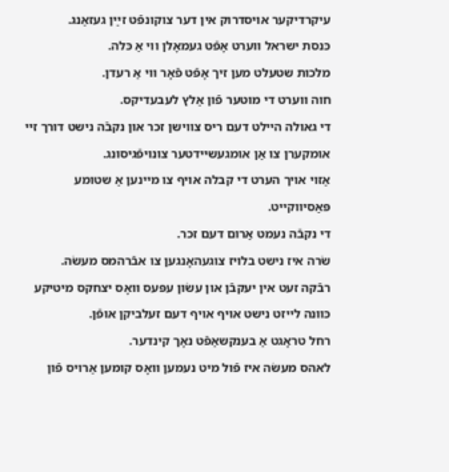עיקרדיקער אויסדרוק אין דער צוקונפֿט זײַן געזאַנג.
כּנסת ישראל ווערט אָפֿט געמאָלן ווי אַ כּלה.
מלכות שטעלט מען זיך אָפֿט פֿאָר ווי אַ רעדן.
חוה ווערט די מוטער פֿון אַלץ לעבעדיקס.
די גאולה היילט דעם ריס צווישן זכר און נקבֿה נישט דורך זיי אומקערן צו אַן אומגעשיידטער צונויפֿגיסונג.
אַזוי אויך הערט די קבלה אויף צו מיינען אַ שטומע פּאַסיווקייט.
די נקבֿה נעמט אַרום דעם זכר.
שׂרה איז נישט בלויז צוגעהאָנגען צו אבֿרהמס מעשׂה.
רבֿקה זעט אין יעקבֿן און עשׂון עפּעס וואָס יצחקס מיטיקע כּוונה לייזט נישט אויף אויף דעם זעלביקן אופֿן.
רחל טראָגט אַ בענקשאַפֿט נאָך קינדער.
לאהס מעשׂה איז פֿול מיט נעמען וואָס קומען אַרויס פֿון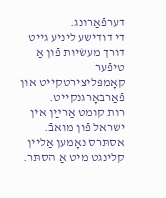דערפֿאַרונג.
די דודישע ליניע גייט דורך מעשׂיות פֿון אַ טיפֿער קאָמפּליצירטקייט און פֿאַרבאָרגנקייט.
רות קומט אַרײַן אין ישראל פֿון מואבֿ.
אסתּרס נאָמען אַליין קלינגט מיט אַ הסתּר.